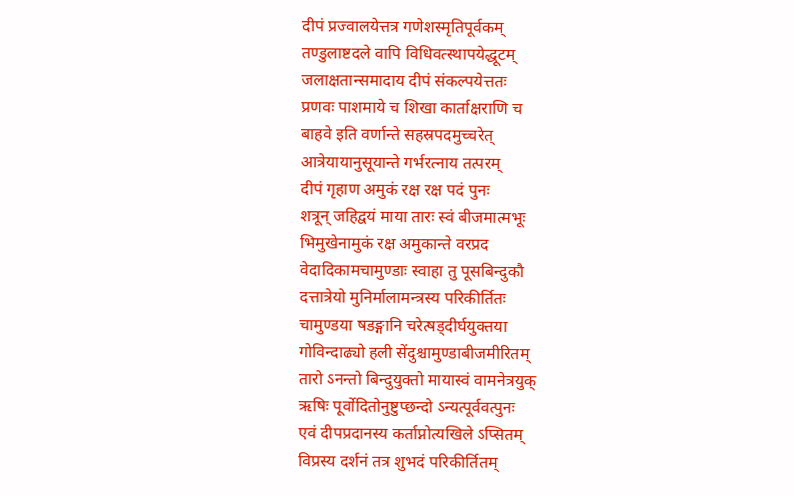दीपं प्रज्वालयेत्तत्र गणेशस्मृतिपूर्वकम्
तण्डुलाष्टदले वापि विधिवत्स्थापयेद्धूटम्
जलाक्षतान्समादाय दीपं संकल्पयेत्ततः
प्रणवः पाशमाये च शिखा कार्ताक्षराणि च
बाहवे इति वर्णान्ते सहस्रपदमुच्चरेत्
आत्रेयायानुसूयान्ते गर्भरत्नाय तत्परम्
दीपं गृहाण अमुकं रक्ष रक्ष पदं पुनः
शत्रून् जहिद्वयं माया तारः स्वं बीजमात्मभूः
भिमुखेनामुकं रक्ष अमुकान्ते वरप्रद
वेदादिकामचामुण्डाः स्वाहा तु पूसबिन्दुकौ
दत्तात्रेयो मुनिर्मालामन्त्रस्य परिकीर्तितः
चामुण्डया षडङ्गानि चरेत्षड्दीर्घयुक्तया
गोविन्दाढ्यो हली सेंदुश्चामुण्डाबीजमीरितम्
तारो ऽनन्तो बिन्दुयुक्तो मायास्वं वामनेत्रयुक्
ऋषिः पूर्वोदितोनुष्टुप्छन्दो ऽन्यत्पूर्ववत्पुनः
एवं दीपप्रदानस्य कर्ताप्नोत्यखिले ऽप्सितम्
विप्रस्य दर्शनं तत्र शुभदं परिकीर्तितम्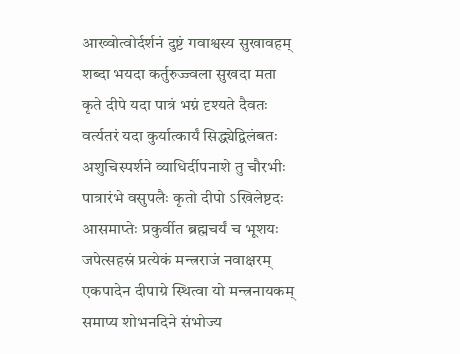आख्वोत्वोर्दर्शनं दुष्टं गवाश्वस्य सुखावहम्
शब्दा भयदा कर्तुरुज्ज्वला सुखदा मता
कृते दीपे यदा पात्रं भग्नं दृश्यते दैवतः
वर्त्यतरं यदा कुर्यात्कार्यं सिद्ध्येद्विलंबतः
अशुचिस्पर्शने व्याधिर्दीपनाशे तु चौरभीः
पात्रारंभे वसुपलैः कृतो दीपो ऽखिलेष्टदः
आसमाप्तेः प्रकुर्वीत ब्रह्मचर्यं च भूशयः
जपेत्सहस्रं प्रत्येकं मन्त्रराजं नवाक्षरम्
एकपादेन दीपाग्रे स्थित्वा यो मन्त्रनायकम्
समाप्य शोभनदिने संभोज्य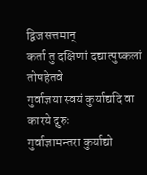द्विजसत्तमान्
कर्ता तु दक्षिणां दद्यात्पुष्कलां तोषहेतवे
गुर्वाज्ञया स्वयं कुर्याद्यदि वा कारये द्गुरुः
गुर्वाज्ञामन्तरा कुर्याद्यो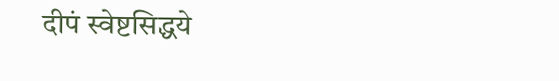दीपं स्वेष्टसिद्धये